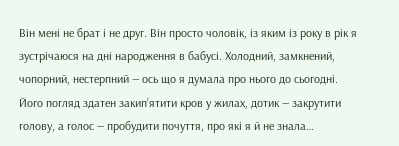Він мені не брат і не друг. Він просто чоловік, із яким із року в рік я зустрічаюся на дні народження в бабусі. Холодний, замкнений, чопорний, нестерпний — ось що я думала про нього до сьогодні.
Його погляд здатен закип’ятити кров у жилах, дотик — закрутити голову, а голос — пробудити почуття, про які я й не знала…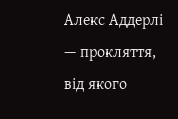Алекс Аддерлі — прокляття, від якого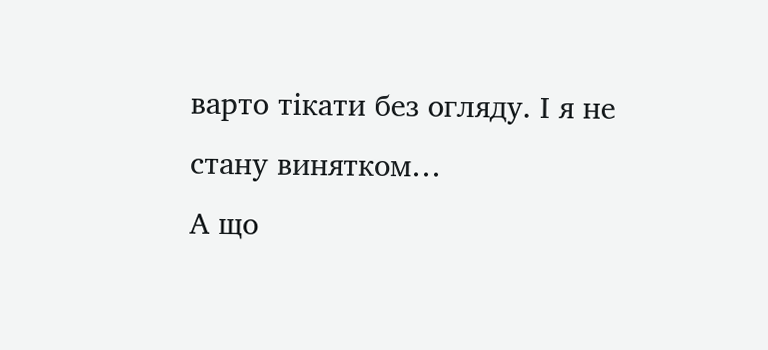варто тікати без огляду. І я не стану винятком…
А що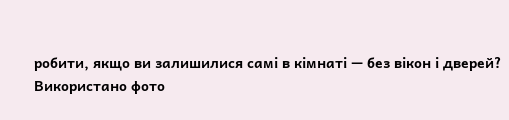робити, якщо ви залишилися самі в кімнаті — без вікон і дверей?
Використано фото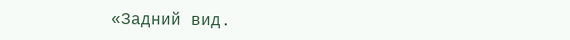«Задний вид.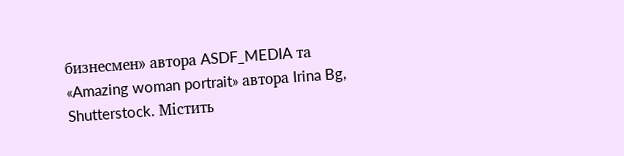бизнесмен» автора ASDF_MEDIA та «Amazing woman portrait» автора Irina Bg, Shutterstock. Містить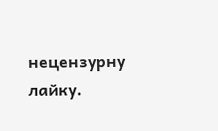нецензурну лайку.